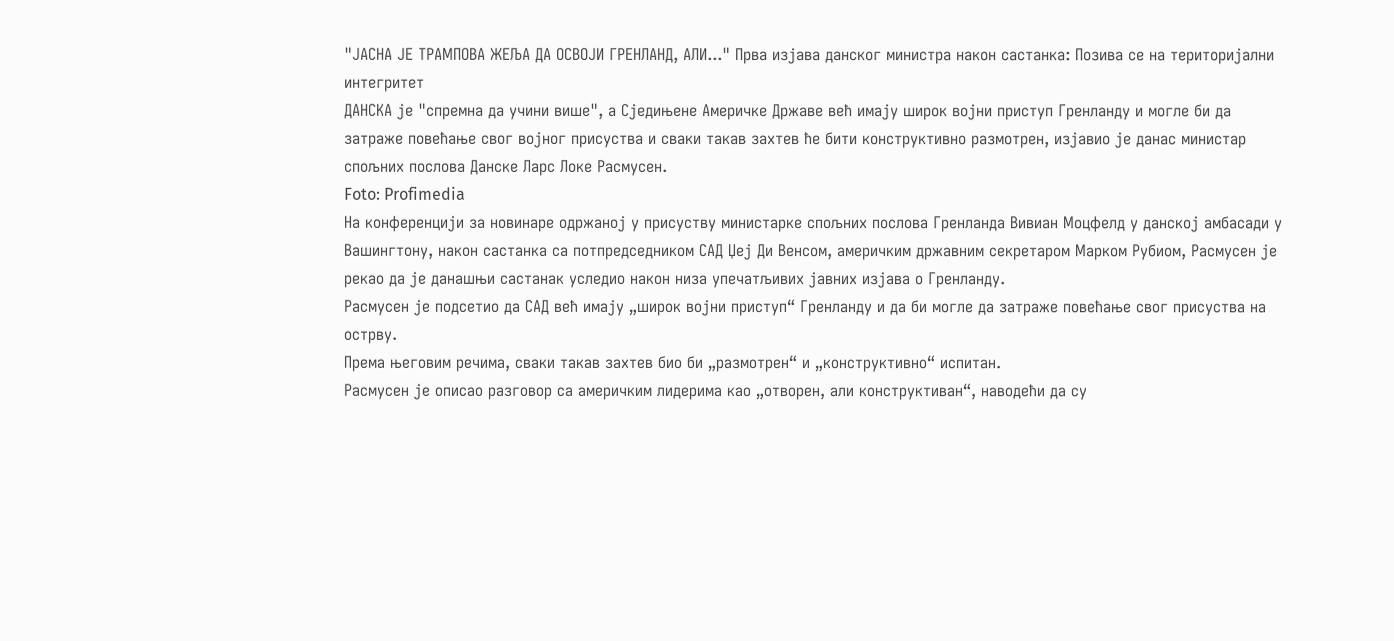"ЈАСНА ЈЕ ТРАМПОВА ЖЕЉА ДА ОСВОЈИ ГРЕНЛАНД, АЛИ..." Прва изјава данског министра након састанка: Позива се на територијални интегритет
ДАНСКА је "спремна да учини више", а Сједињене Америчке Државе већ имају широк војни приступ Гренланду и могле би да затраже повећање свог војног присуства и сваки такав захтев ће бити конструктивно размотрен, изјавио је данас министар спољних послова Данске Ларс Локе Расмусен.
Foto: Profimedia
На конференцији за новинаре одржаној у присуству министарке спољних послова Гренланда Вивиан Моцфелд у данској амбасади у Вашингтону, након састанка са потпредседником САД Џеј Ди Венсом, америчким државним секретаром Марком Рубиом, Расмусен је рекао да је данашњи састанак уследио након низа упечатљивих јавних изјава о Гренланду.
Расмусен је подсетио да САД већ имају „широк војни приступ“ Гренланду и да би могле да затраже повећање свог присуства на острву.
Према његовим речима, сваки такав захтев био би „размотрен“ и „конструктивно“ испитан.
Расмусен је описао разговор са америчким лидерима као „отворен, али конструктиван“, наводећи да су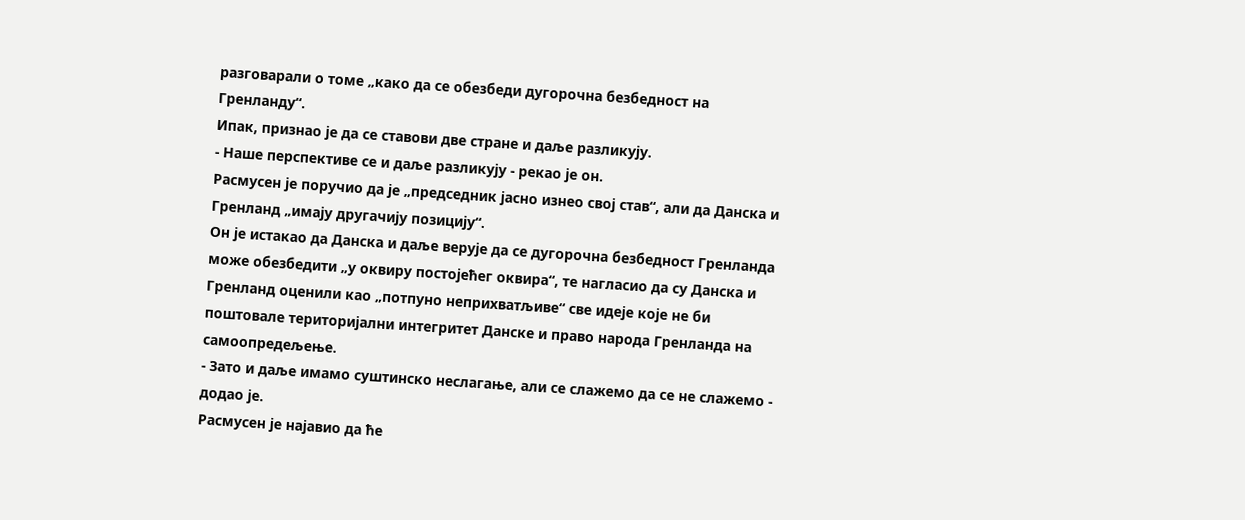разговарали о томе „како да се обезбеди дугорочна безбедност на Гренланду“.
Ипак, признао је да се ставови две стране и даље разликују.
- Наше перспективе се и даље разликују - рекао је он.
Расмусен је поручио да је „председник јасно изнео свој став“, али да Данска и Гренланд „имају другачију позицију“.
Он је истакао да Данска и даље верује да се дугорочна безбедност Гренланда може обезбедити „у оквиру постојећег оквира“, те нагласио да су Данска и Гренланд оценили као „потпуно неприхватљиве“ све идеје које не би поштовале територијални интегритет Данске и право народа Гренланда на самоопредељење.
- Зато и даље имамо суштинско неслагање, али се слажемо да се не слажемо - додао је.
Расмусен је најавио да ће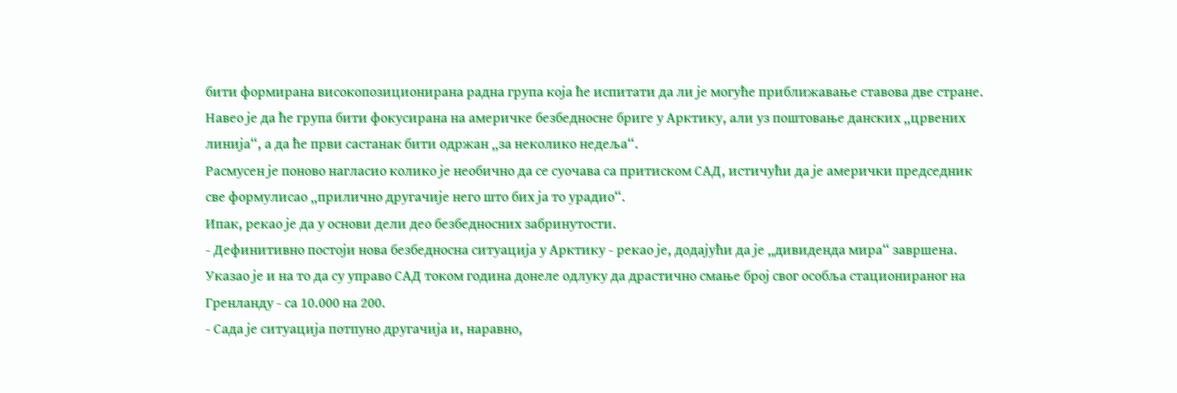бити формирана високопозиционирана радна група која ће испитати да ли је могуће приближавање ставова две стране.
Навео је да ће група бити фокусирана на америчке безбедносне бриге у Арктику, али уз поштовање данских „црвених линија“, а да ће први састанак бити одржан „за неколико недеља“.
Расмусен је поново нагласио колико је необично да се суочава са притиском САД, истичући да је амерички председник све формулисао „прилично другачије него што бих ја то урадио“.
Ипак, рекао је да у основи дели део безбедносних забринутости.
- Дефинитивно постоји нова безбедносна ситуација у Арктику - рекао је, додајући да је „дивиденда мира“ завршена.
Указао је и на то да су управо САД током година донеле одлуку да драстично смање број свог особља стационираног на Гренланду - са 10.000 на 200.
- Сада је ситуација потпуно другачија и, наравно,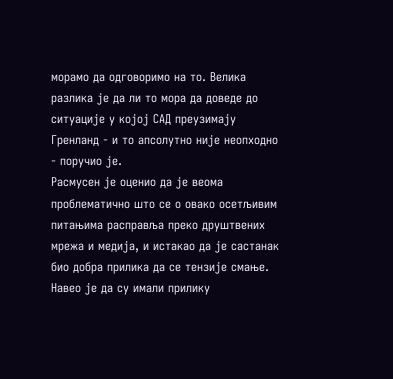морамо да одговоримо на то. Велика разлика је да ли то мора да доведе до ситуације у којој САД преузимају Гренланд - и то апсолутно није неопходно - поручио је.
Расмусен је оценио да је веома проблематично што се о овако осетљивим питањима расправља преко друштвених мрежа и медија, и истакао да је састанак био добра прилика да се тензије смање.
Навео је да су имали прилику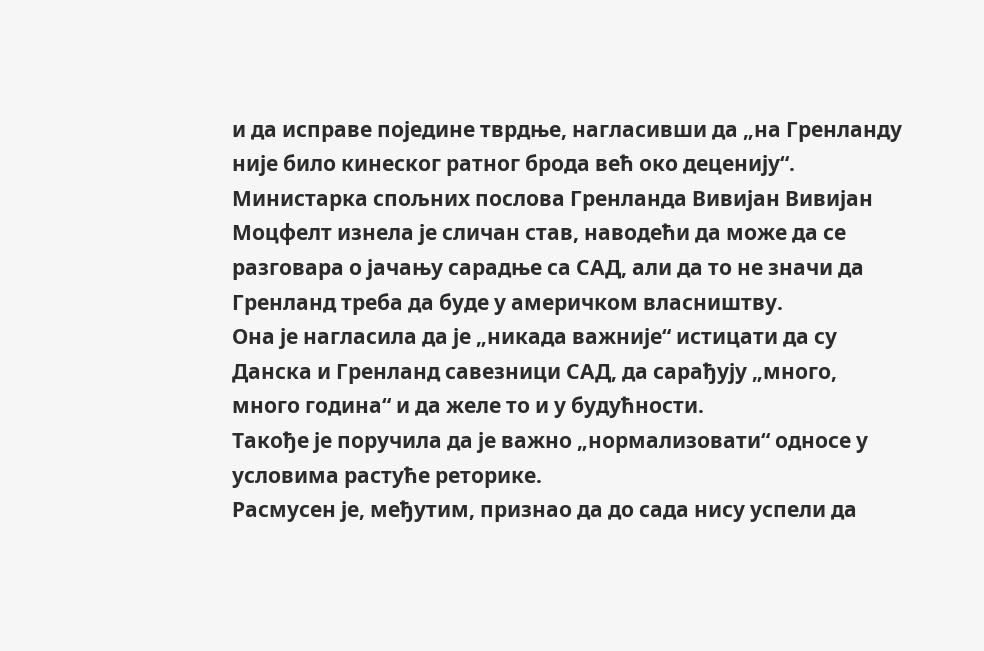и да исправе поједине тврдње, нагласивши да „на Гренланду није било кинеског ратног брода већ око деценију“.
Министарка спољних послова Гренланда Вивијан Вивијан Моцфелт изнела је сличан став, наводећи да може да се разговара о јачању сарадње са САД, али да то не значи да Гренланд треба да буде у америчком власништву.
Она је нагласила да је „никада важније“ истицати да су Данска и Гренланд савезници САД, да сарађују „много, много година“ и да желе то и у будућности.
Такође је поручила да је важно „нормализовати“ односе у условима растуће реторике.
Расмусен је, међутим, признао да до сада нису успели да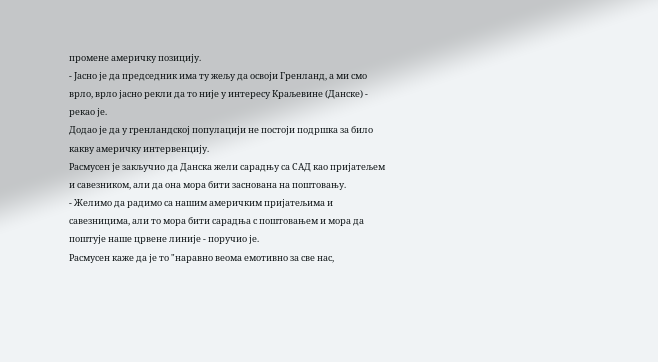промене америчку позицију.
- Јасно је да председник има ту жељу да освоји Гренланд, а ми смо врло, врло јасно рекли да то није у интересу Краљевине (Данске) - рекао је.
Додао је да у гренландској популацији не постоји подршка за било какву америчку интервенцију.
Расмусен је закључио да Данска жели сарадњу са САД као пријатељем и савезником, али да она мора бити заснована на поштовању.
- Желимо да радимо са нашим америчким пријатељима и савезницима, али то мора бити сарадња с поштовањем и мора да поштује наше црвене линије - поручио је.
Расмусен каже да је то "наравно веома емотивно за све нас,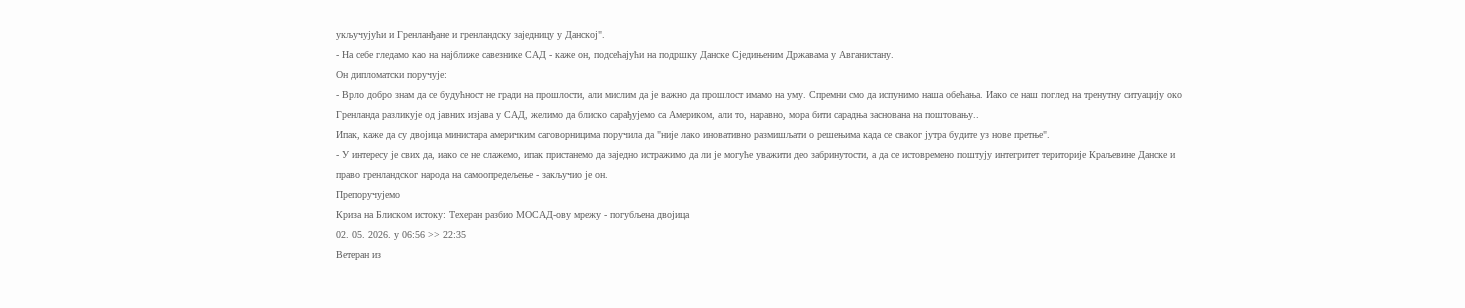укључујући и Гренланђане и гренландску заједницу у Данској".
- На себе гледамо као на најближе савезнике САД - каже он, подсећајући на подршку Данске Сједињеним Државама у Авганистану.
Он дипломатски поручује:
- Врло добро знам да се будућност не гради на прошлости, али мислим да је важно да прошлост имамо на уму. Спремни смо да испунимо наша обећања. Иако се наш поглед на тренутну ситуацију око Гренланда разликује од јавних изјава у САД, желимо да блиско сарађујемо са Америком, али то, наравно, мора бити сарадња заснована на поштовању..
Ипак, каже да су двојица министара америчким саговорницима поручила да "није лако иновативно размишљати о решењима када се сваког јутра будите уз нове претње".
- У интересу је свих да, иако се не слажемо, ипак пристанемо да заједно истражимо да ли је могуће уважити део забринутости, а да се истовремено поштују интегритет територије Краљевине Данске и право гренландског народа на самоопредељење - закључио је он.
Препоручујемо
Криза на Блиском истоку: Техеран разбио МОСАД-ову мрежу - погубљена двојица
02. 05. 2026. у 06:56 >> 22:35
Ветеран из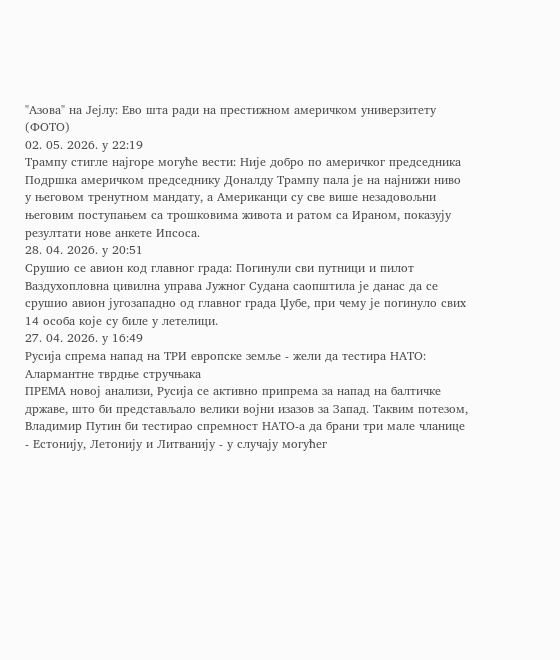"Азова" на Јејлу: Ево шта ради на престижном америчком универзитету (ФОТО)
02. 05. 2026. у 22:19
Трампу стигле најгоре могуће вести: Није добро по америчког председника
Подршка америчком председнику Доналду Трампу пала је на најнижи ниво у његовом тренутном мандату, а Американци су све више незадовољни његовим поступањем са трошковима живота и ратом са Ираном, показују резултати нове анкете Ипсоса.
28. 04. 2026. у 20:51
Срушио се авион код главног града: Погинули сви путници и пилот
Ваздухопловна цивилна управа Јужног Судана саопштила је данас да се срушио авион југозападно од главног града Џубе, при чему је погинуло свих 14 особа које су биле у летелици.
27. 04. 2026. у 16:49
Русија спрема напад на ТРИ европске земље - жели да тестира НАТО: Алармантне тврдње стручњака
ПРЕМА новој анализи, Русија се активно припрема за напад на балтичке државе, што би представљало велики војни изазов за Запад. Таквим потезом, Владимир Путин би тестирао спремност НАТО-а да брани три мале чланице - Естонију, Летонију и Литванију - у случају могућег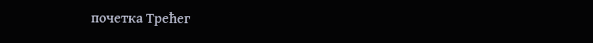почетка Трећег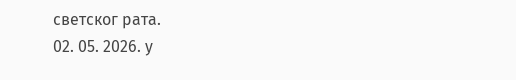светског рата.
02. 05. 2026. у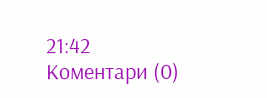21:42
Коментари (0)